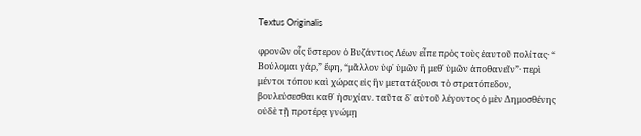Textus Originalis

φρονῶν οἷς ὕστερον ὁ Βυζάντιος Λέων εἶπε πρὸς τοὺς ἑαυτοῦ πολίτας· “ Βούλομαι γάρ,” ἔφη, “μᾶλλον ὑφ᾽ ὑμῶν ἢ μεθ᾽ ὑμῶν ἀποθανεῖν”· περὶ μέντοι τόπου καὶ χώρας εἰς ἣν μετατάξουσι τὸ στρατόπεδον, βουλεύσεσθαι καθ᾽ ἡσυχίαν. ταῦτα δ᾽ αὐτοῦ λέγοντος ὁ μὲν Δημοσθένης οὐδὲ τῇ προτέρᾳ γνώμῃ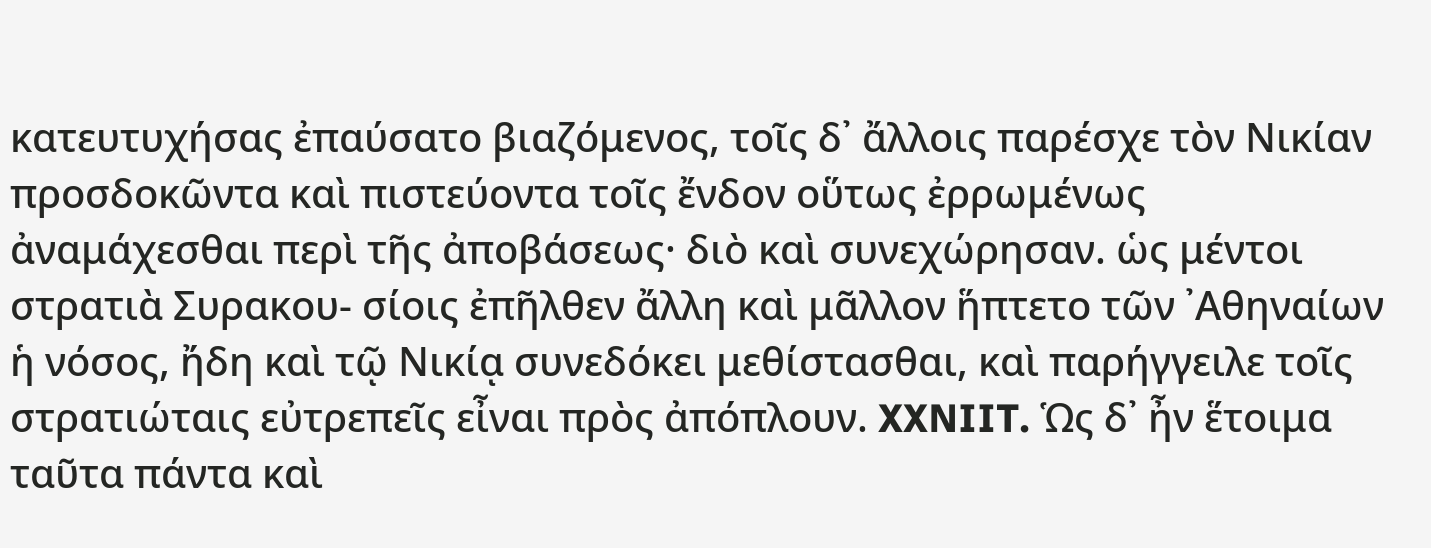κατευτυχήσας ἐπαύσατο βιαζόμενος, τοῖς δ᾽ ἄλλοις παρέσχε τὸν Νικίαν προσδοκῶντα καὶ πιστεύοντα τοῖς ἔνδον οὕτως ἐρρωμένως ἀναμάχεσθαι περὶ τῆς ἀποβάσεως· διὸ καὶ συνεχώρησαν. ὡς μέντοι στρατιὰ Συρακου- σίοις ἐπῆλθεν ἄλλη καὶ μᾶλλον ἥπτετο τῶν ᾿Αθηναίων ἡ νόσος, ἤδη καὶ τῷ Νικίᾳ συνεδόκει μεθίστασθαι, καὶ παρήγγειλε τοῖς στρατιώταις εὐτρεπεῖς εἶναι πρὸς ἀπόπλουν. XXNIIT. Ὡς δ᾽ ἦν ἕτοιμα ταῦτα πάντα καὶ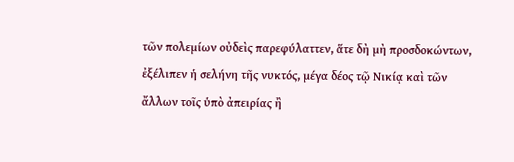τῶν πολεμίων οὐδεὶς παρεφύλαττεν, ἅτε δὴ μὴ προσδοκώντων, ἐξέλιπεν ἡ σελήνη τῆς νυκτός, μέγα δέος τῷ Νικίᾳ καὶ τῶν ἄλλων τοῖς ὑπὸ ἀπειρίας ἢ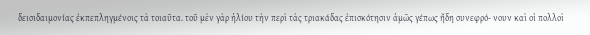δεισιδαιμονίας ἐκπεπληγμένοις τὰ τοιαῦτα. τοῦ μὲν γὰρ ἡλίου τὴν περὶ τὰς τριακάδας ἐπισκότησιν ἁμῶς γέπως ἤδη συνεφρό- νουν καὶ οἱ πολλοὶ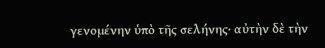γενομένην ὑπὸ τῆς σελήνης· αὐτὴν δὲ τὴν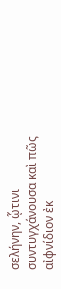σελήνην, ᾧτινι συντυγχάνουσα καὶ πῶς αἰφνίδιον ἐκ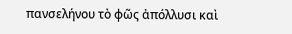πανσελήνου τὸ φῶς ἀπόλλυσι καὶ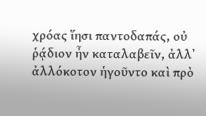χρόας ἵησι παντοδαπάς, οὐ ῥᾴδιον ἦν καταλαβεῖν, ἀλλ᾽ ἀλλόκοτον ἡγοῦντο καὶ πρὸ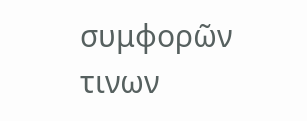συμφορῶν τινων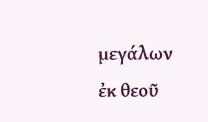μεγάλων ἐκ θεοῦ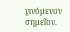γινόμενον σημεῖον.